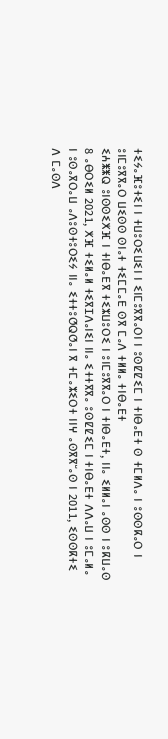ⵜⵉⵢⴰⴼⵓⵜⵉⵏ ⵏ ⵜⵡⵓⵔⵉⵡⵉⵏ ⵏ ⵉⵏⵎⵓⴳⴳⴰⵔⵏ ⵏ ⵓⵙⵇⵇⵉⵎ ⵏ ⵜⵏⴱⴰⴹⵜ ⵙ ⵜⵎⵍⴷⴰ ⵏ ⵓⵙⵙⴽⴰⵔ ⵏ ⵓⵏⵎⵓⴳⴳⴰⵔ ⵡⵉⵙⵙ ⵙⵏⴰⵜ ⵜⵉⵎⵎⴰⴹ ⵙⴳ ⵎⴰⴷ ⵜⵍⵍⴰ ⵜⵏⴱⴰⴹⵜ
ⵉⵄⵥⵥⵕ ⵓⵏⵙⵙⵉⵅⴼ ⵏ ⵜⵏⴱⴰⴹⴳ ⵜⵉⵣⵡⵓⵔⵉ ⵏ ⵓⵏⵎⵓⴳⴳⴰⵔ ⵏ ⵜⵏⴱⴰⴹⵜ, ⵏⵏⴰ ⵉⵍⵍⴰⵏ ⴰⵙⵙ ⵏ ⵓⴽⵡⴰⵙ 8 ⴰⴱⵔⵉⵍ 2021, ⵅⴼ ⵜⵉⵍⴰⵍ ⵜⵉⴳⵊⴷⴰⵏⵉⵏ ⵏⵏⴰ ⵉⵜⵜⴳⴳⴰ ⵓⵙⵇⵇⵉⵎ ⵏ ⵜⵏⴱⴰⴹⵜ ⴷⴷⴰⵡ ⵏ ⵓⵎⴰⵍⴰ ⵏ ⵓⵙⴰⴳⵔⴰⵡ ⴰⴷⵓⵙⵜⵓⵔⵉⵢ ⵏⵏⴰ ⵉⵜⵜⵓⵚⵕⵚⴰⵏ ⴳ ⵜⵎⴰⵣⵉⵔⵜ ⵏⵏⵖ ⴰⵙⴳⴳⵯⴰⵙ ⵏ 2011, ⵉⵙⵙⴽⵜⵉ ⴷ ⵎⴰⵙⴷ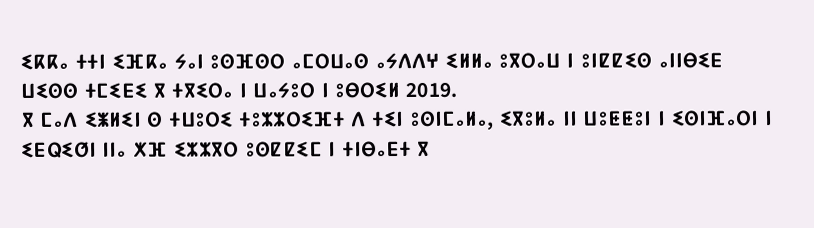ⵉⴽⴽⴰ ⵜⵜⵏ ⵉⴼⴽⴰ ⵢⴰⵏ ⵓⵙⴼⵙⵔ ⴰⵎⵔⵡⴰⵙ ⴰⵢⴷⴷⵖ ⵉⵍⵍⴰ ⵓⴳⵔⴰⵡ ⵏ ⵓⵏⵇⵇⵉⵙ ⴰⵏⵏⴱⵉⴹ ⵡⵉⵙⵙ ⵜⵎⵉⴹⵉ ⴳ ⵜⴳⵉⵔⴰ ⵏ ⵡⴰⵢⵓⵔ ⵏ ⵓⴱⵔⵉⵍ 2019.
ⴳ ⵎⴰⴷ ⵉⵥⵍⵉⵏ ⵙ ⵜⵡⵓⵔⵉ ⵜⵓⵣⵣⵔⵉⴼⵜ ⴷ ⵜⵉⵏ ⵓⵙⵏⵎⴰⵍⴰ, ⵉⴳⵓⵍⴰ ⵏⵏ ⵡⵓⵟⵟⵓⵏ ⵏ ⵉⵙⵏⴼⴰⵔⵏ ⵏ ⵉⴹⵕⵉⵚⵏ ⵏⵏⴰ ⵅⴼ ⵉⵣⵣⴳⵔ ⵓⵙⵇⵇⵉⵎ ⵏ ⵜⵏⴱⴰⴹⵜ ⴳ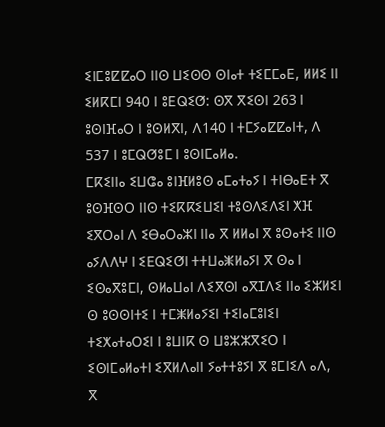ⵉⵏⵎⵓⵇⵇⴰⵔ ⵏⵏⵙ ⵡⵉⵙⵙ ⵙⵏⴰⵜ ⵜⵉⵎⵎⴰⴹ, ⵍⵍⵉ ⵏⵏ ⵉⵍⴽⵎⵏ 940 ⵏ ⵓⴹⵕⵉⵚ: ⵙⴳ ⴳⵉⵙⵏ 263 ⵏ ⵓⵙⵏⴼⴰⵔ ⵏ ⵓⵙⵍⴳⵏ, ⴷ140 ⵏ ⵜⵎⵢⴰⵇⵇⴰⵏⵜ, ⴷ 537 ⵏ ⵓⵎⵕⵚⵓⵎ ⵏ ⵓⵙⵏⵎⴰⵍⴰ.
ⵎⴽⵉⵏⵏⴰ ⵉⵡⵛⴰ ⵓⵏⴼⵍⵓⵙ ⴰⵎⴰⵜⴰⵢ ⵏ ⵜⵏⴱⴰⴹⵜ ⴳ ⵓⵙⴼⵙⵔ ⵏⵏⵙ ⵜⵉⴽⴽⵉⵡⵉⵏ ⵜⵓⵙⴷⵉⴷⵉⵏ ⵅⴼ ⵉⴳⵔⴰⵏ ⴷ ⵉⴱⴰⵔⴰⵣⵏ ⵏⵏⴰ ⴳ ⵍⵍⴰⵏ ⴳ ⵓⵙⴰⵜⵉ ⵏⵏⵙ ⴰⵢⴷⴷⵖ ⵏ ⵉⴹⵕⵉⵚⵏ ⵜⵜⵡⴰⵥⵍⴰⵢⵏ ⴳ ⵙⴰ ⵏ ⵉⵙⴰⴳⵓⵎⵏ, ⵙⵍⴰⵡⴰⵏ ⴷⵉⴳⵙⵏ ⴰⴳⵊⴷⵉ ⵏⵏⴰ ⵉⵣⵍⵉⵏ ⵙ ⵓⵙⵙⵏⵜⵉ ⵏ ⵜⵎⵥⵍⴰⵢⵉⵏ ⵜⵉⵏⴰⵎⵓⵏⵉⵏ ⵜⵉⵅⴰⵜⴰⵔⵉⵏ ⵏ ⵓⵡⵏⴽ ⵙ ⵡⵓⵣⵣⴳⵉⵔ ⵏ ⵉⵙⵏⵎⴰⵍⴰⵜⵏ ⵉⴳⵍⴷⴰⵏⵏ ⵢⴰⵜⵜⵓⵢⵏ ⴳ ⵓⵎⵏⵉⴷ ⴰⴷ, ⴳ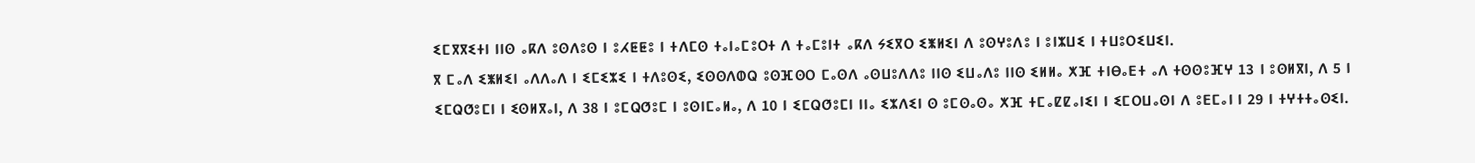ⵉⵎⴳⴳⵉⵜⵏ ⵏⵏⵙ ⴰⴽⴷ ⵓⵙⴷⵓⵙ ⵏ ⵓⵃⵟⵟⵓ ⵏ ⵜⴷⵎⵙ ⵜⴰⵏⴰⵎⵓⵔⵜ ⴷ ⵜⴰⵎⵓⵏⵜ ⴰⴽⴷ ⵢⵉⴳⵔ ⵉⵥⵍⵉⵏ ⴷ ⵓⵙⵖⵓⴷⵓ ⵏ ⵓⵏⵣⵡⵉ ⵏ ⵜⵡⵓⵔⵉⵡⵉⵏ.
ⴳ ⵎⴰⴷ ⵉⵥⵍⵉⵏ ⴰⴷⴷⴰⴷ ⵏ ⵉⵎⵉⵣⵉ ⵏ ⵜⴷⵓⵙⵉ, ⵉⵙⵙⴷⵀⵕ ⵓⵙⴼⵙⵔ ⵎⴰⵙⴷ ⴰⵙⵡⵓⴷⴷⵓ ⵏⵏⵙ ⵉⵡⴰⴷⵓ ⵏⵏⵙ ⵉⵍⵍⴰ ⵅⴼ ⵜⵏⴱⴰⴹⵜ ⴰⴷ ⵜⵙⵙⵓⴼⵖ 13 ⵏ ⵓⵙⵍⴳⵏ, ⴷ 5 ⵏ ⵉⵎⵕⵚⵓⵎⵏ ⵏ ⵉⵙⵍⴳⴰⵏ, ⴷ 38 ⵏ ⵓⵎⵕⵚⵓⵎ ⵏ ⵓⵙⵏⵎⴰⵍⴰ, ⴷ 10 ⵏ ⵉⵎⵕⵚⵓⵎⵏ ⵏⵏⴰ ⵉⵣⴷⵉⵏ ⵙ ⵓⵎⵙⴰⵙⴰ ⵅⴼ ⵜⵎⴰⵇⵇⴰⵏⵉⵏ ⵏ ⵉⵎⵔⵡⴰⵙⵏ ⴷ ⵓⴹⵎⴰⵏ ⵏ 29 ⵏ ⵜⵖⵜⵜⴰⵙⵉⵏ.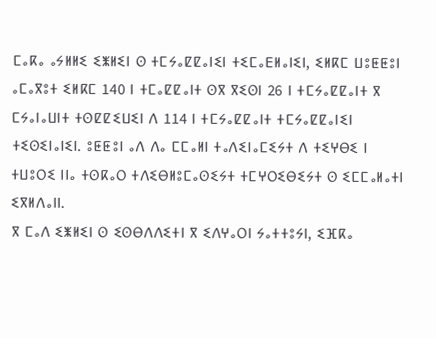ⵎⴰⴽⴰ ⴰⵢⵍⵍⵉ ⵉⵥⵍⵉⵏ ⵙ ⵜⵎⵢⴰⵇⵇⴰⵏⵉⵏ ⵜⵉⵎⴰⴹⵍⴰⵏⵉⵏ, ⵉⵍⴽⵎ ⵡⵓⵟⵟⵓⵏ ⴰⵎⴰⴳⵓⵜ ⵉⵍⴽⵎ 140 ⵏ ⵜⵎⴰⵇⵇⴰⵏⵜ ⵙⴳ ⴳⵉⵙⵏ 26 ⵏ ⵜⵎⵢⴰⵇⵇⴰⵏⵜ ⴳ ⵎⵢⴰⵏⴰⵡⵏⵜ ⵜⵙⵇⵇⵉⵡⵉⵏ ⴷ 114 ⵏ ⵜⵎⵢⴰⵇⵇⴰⵏⵜ ⵜⵎⵢⴰⵇⵇⴰⵏⵉⵏ ⵜⵉⵙⵉⵏⴰⵏⵉⵏ. ⵓⵟⵟⵓⵏ ⴰⴷ ⴷⴰ ⵎⵎⴰⵍⵏ ⵜⴰⴷⵉⵏⴰⵎⵉⵢⵜ ⴷ ⵜⵉⵖⴱⵉ ⵏ ⵜⵡⵓⵔⵉ ⵏⵏⴰ ⵜⵙⴽⴰⵔ ⵜⴷⵉⴱⵍⵓⵎⴰⵙⵉⵢⵜ ⵜⵎⵖⵔⵉⴱⵉⵢⵜ ⵙ ⵉⵎⵎⴰⵍⴰⵜⵏ ⵉⴳⵍⴷⴰⵏⵏ.
ⴳ ⵎⴰⴷ ⵉⵥⵍⵉⵏ ⵙ ⵉⵙⴱⴷⴷⵉⵜⵏ ⴳ ⵉⴷⵖⴰⵔⵏ ⵢⴰⵜⵜⵓⵢⵏ, ⵉⴼⴽⴰ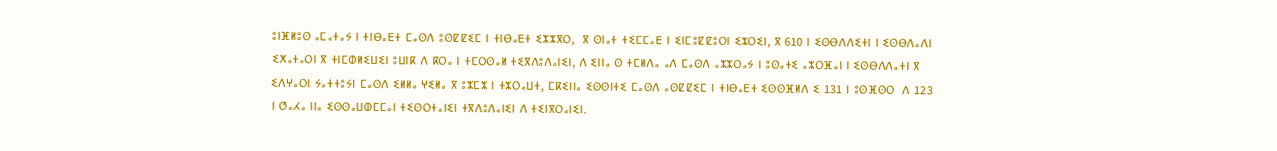ⵓⵏⴼⵍⵓⵙ ⴰⵎⴰⵜⴰⵢ ⵏ ⵜⵏⴱⴰⴹⵜ ⵎⴰⵙⴷ ⵓⵙⵇⵇⵉⵎ ⵏ ⵜⵏⴱⴰⴹⵜ ⵉⵣⵣⴳⵔ,  ⴳ ⵙⵏⴰⵜ ⵜⵉⵎⵎⴰⴹ ⵏ ⵉⵏⵎⵓⵇⵇⵓⵔⵏ ⵉⵣⵔⵉⵏ, ⴳ 610 ⵏ ⵉⵙⴱⴷⴷⵉⵜⵏ ⵏ ⵉⵙⴱⴷⴰⴷⵏ ⵉⵅⴰⵜⴰⵔⵏ ⴳ ⵜⵏⵎⵀⵍⵉⵡⵉⵏ ⵓⵡⵏⴽ ⴷ ⴽⵔⴰ ⵏ ⵜⵎⵔⵙⴰⵍ ⵜⵉⴳⴷⵓⴷⴰⵏⵉⵏ, ⴷ ⵉⵏⵏⴰ ⵙ ⵜⵎⵍⴷⴰ ⴰⴷ ⵎⴰⵙⴷ ⴰⵣⵣⵔⴰⵢ ⵏ ⵓⵙⴰⵜⵉ ⴰⵣⵔⴼⴰⵏ ⵏ ⵉⵙⴱⴷⴷⴰⵜⵏ ⴳ ⵉⴷⵖⴰⵔⵏ ⵢⴰⵜⵜⵓⵢⵏ ⵎⴰⵙⴷ ⵉⵍⵍⴰ ⵖⵉⵍⴰ ⴳ ⵓⵣⵎⵣ ⵏ ⵜⵣⵔⴰⵡⵜ, ⵎⴽⵉⵏⵏⴰ ⵉⵙⵙⵏⵜⵉ ⵎⴰⵙⴷ ⴰⵙⵇⵇⵉⵎ ⵏ ⵜⵏⴱⴰⴹⵜ ⵉⵙⵙⴼⵍⴷ ⵉ 131 ⵏ ⵓⵙⴼⵙⵔ  ⴷ 123 ⵏ ⵚⴰⵃⴰ ⵏⵏⴰ ⵉⵙⵙⴰⵡⵀⵎⵎⴰⵏ ⵜⵉⵙⵔⵜⴰⵏⵉⵏ ⵜⴳⴷⵓⴷⴰⵏⵉⵏ ⴷ ⵜⵉⵏⴳⵔⴰⵏⵉⵏ.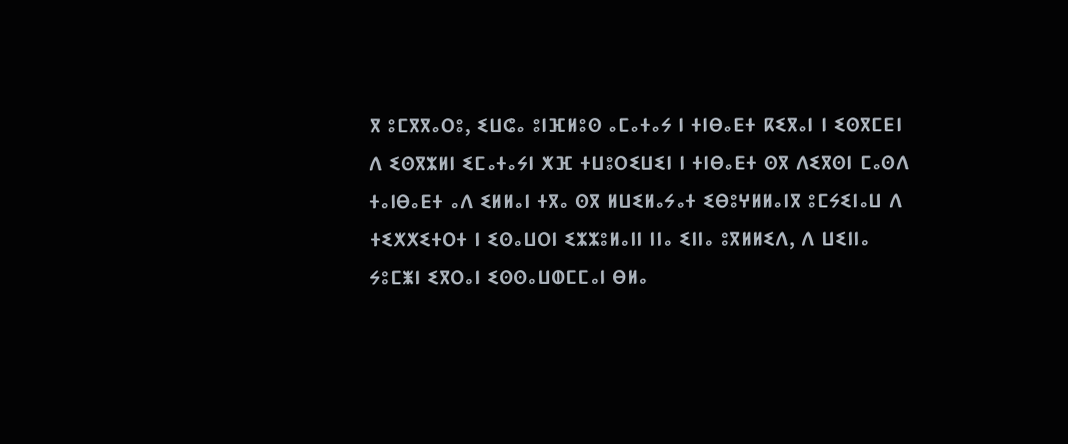ⴳ ⵓⵎⴳⴳⴰⵔⵓ, ⵉⵡⵛⴰ ⵓⵏⴼⵍⵓⵙ ⴰⵎⴰⵜⴰⵢ ⵏ ⵜⵏⴱⴰⴹⵜ ⴽⵉⴳⴰⵏ ⵏ ⵉⵙⴳⵎⴹⵏ ⴷ ⵉⵙⴳⵣⵍⵏ ⵉⵎⴰⵜⴰⵢⵏ ⵅⴼ ⵜⵡⵓⵔⵉⵡⵉⵏ ⵏ ⵜⵏⴱⴰⴹⵜ ⵙⴳ ⴷⵉⴳⵙⵏ ⵎⴰⵙⴷ ⵜⴰⵏⴱⴰⴹⵜ ⴰⴷ ⵉⵍⵍⴰⵏ ⵜⴳⴰ ⵙⴳ ⵍⵡⵉⵍⴰⵢⴰⵜ ⵉⴱⵓⵖⵍⵍⴰⵏⴳ ⵓⵎⵢⵉⵏⴰⵡ ⴷ ⵜⵉⵅⵅⵉⵜⵔⵜ ⵏ ⵉⵙⴰⵡⵔⵏ ⵉⵣⵣⵓⵍⴰⵏⵏ ⵏⵏⴰ ⵉⵏⵏⴰ ⵓⴳⵍⵍⵉⴷ, ⴷ ⵡⵉⵏⵏⴰ ⵢⵓⵎⵥⵏ ⵉⴳⵔⴰⵏ ⵉⵙⵙⴰⵡⵀⵎⵎⴰⵏ ⴱⵍⴰ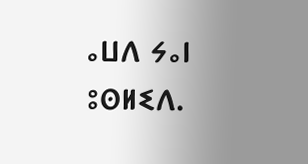ⴰⵡⴷ ⵢⴰⵏ ⵓⵙⵍⵉⴷ.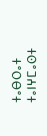ⵜⴰⴱⵔⴰⵜ ⵜⴰⵏⵖⵎⴰⵙⵜ